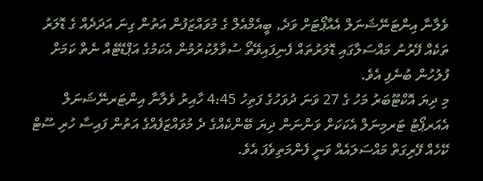ވެލާނާ އިންޓަނޭޝަނަލް އެއާޕޯޓަށް ވަދެ, ބީއެމްއެލް ގެ މުވައްޒަފުން އަތުން ގިނަ އަދަދެއް ގެ ޑޮލަރު ތަކެއް ފޭރުނު މައްސަލާގައި ޑޮލަރުތައް ފެނިފައިވޭތޯ ސުވާލުކުރުމުން އެކަމުގެ އަޕްޑޭޓެއް ނެތް ކަމަށް ފުލުހުން ބުނެފި އެވެ.
މި ދިޔަ އޮކްޓޫބަރު މަހު ގެ 27 ވަނަ ދުވަހުގެ ފަތިހު 4:45 ހާއިރު ވެލާނާ އިންޓަރނޭޝަނަލް އެއަރޕޯޓު ޓަރމިނަލް އެކަކަށް ވަންނަން ދިޔަ ބޭންކެއްގެ ދެ މުވައްޒަފެއްގެ އަތުން ފައިސާ ހުރި ސޫޓް ކޭހެއް ފޭރިގަތް މައްސަލައެއް ވަނީ ފެންމަތިވެފަ އެވެ.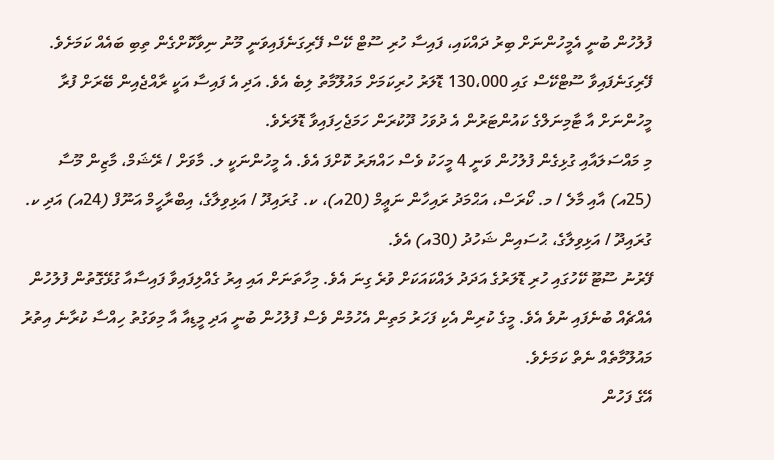ފުލުހުން ބުނީ އެމީހުންނަށް ބިރު ދައްކައި، ފައިސާ ހުރި ސޫޓް ކޭސް ފޭރިގަނެފައިވަނީ މޫނު ނިވާކޮށްގެން ތިބި ބައެއް ކަމަށެވެ.
ފޭރިގަނެފައިވާ ސޫޓްކޭސް ގައި 130،000 ޑޮލަރު ހުރިކަމަށް މައުލޫމާތު ލިބެ އެވެ. އަދި އެ ފައިސާ އަކީ ރާއްޖެއިން ބޭރަށް ފުރާ މީހުންނަށް އާ ޓާމިނަލްގެ ކައުންޓަރުން އެ ދުވަހު ދޫކުރަން ހަމަޖެހިފައިވާ ޑޮލަރެވެ.
މި މައްސަލައާއި ގުޅިގެން ފުލުހުން ވަނީ 4 މީހަކު ވެސް ހައްޔަރު ކޮށްފަ އެވެ. އެ މީހުންނަކީ ލ. މާވަށް / ރޭޝަމް، މާޒިން މޫސާ (25އ) އާއި މާލެ / މ. ކޯރަސް، އަޙްމަދު ރައިހާން ނަޢީމް (20އ)، ކ. ގުރައިދޫ / އަޅިވިލާގެ، އިބްރާހީމް އަނޫފް (24އ) އަދި ކ. ގުރައިދޫ / އަޅިވިލާގެ، ޙުސައިން ޝަހުދު (30އ) އެވެ.
ފޭރުނު ސޫޓޫ ކޭހުގައި ހުރި ޑޮލަރުގެ އަދަދު ލައްކައަކަށް ވުރެ ގިނަ އެވެ. މިހާތަނަށް އައި އިރު ގެއްލިފައިވާ ފައިސާއާ ގުޅޭގޮތުން ފުލުހުން އެއްޗެއް ބުނެފައި ނުވެ އެވެ. މީގެ ކުރިން އެކި ފަހަރު މަތިން އެހުމުން ވެސް ފުލުހުން ބުނީ އަދި މީޑިއާ އާ މިވަގުތު ހިއްސާ ކުރާނެ އިތުރު މައުލޫމާތެއް ނެތް ކަމަށެވެ.
އޭގެ ފަހުން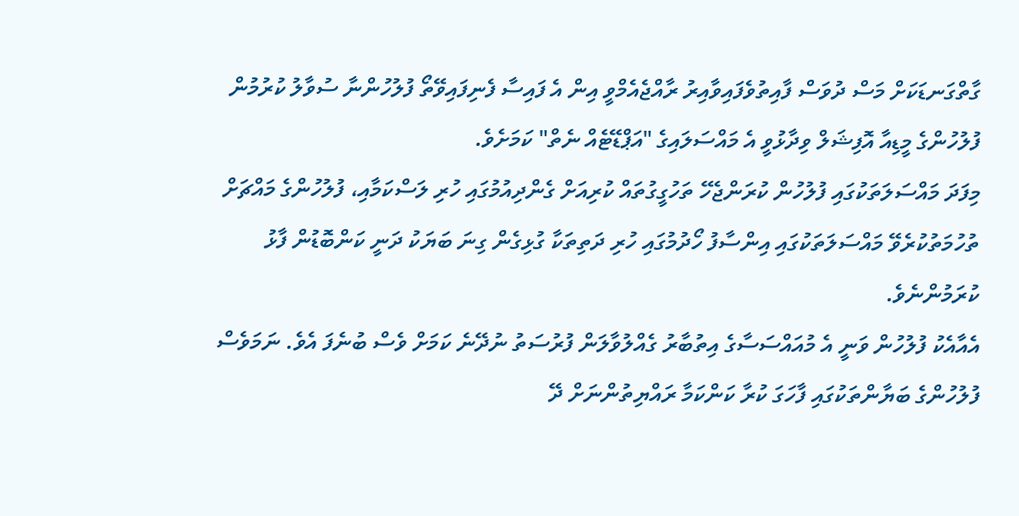ގާތްގަނޑަކަށް މަސް ދުވަސް ފާއިތުވެފައިވާއިރު ރާއްޖެއެމްވީ އިން އެ ފައިސާ ފެނިފައިވޭތޯ ފުލުހުންނާ ސުވާލު ކުރުމުން ފުލުހުންގެ މީޑިއާ އޮފިޝަލް ވިދާޅުވީ އެ މައްސަލައިގެ "އަޕްޑޭޓެއް ނެތް" ކަމަށެވެ.
މިފަދަ މައްސަލަތަކުގައި ފުލުހުން ކުރަންޖެހޭ ތަހުގީގުތައް ކުރިއަށް ގެންދިއުމުގައި ހުރި ލަސްކަމާއި، ފުލުހުންގެ މައްޗަށް ތުހުމަތުކުރެވޭ މައްސަލަތަކުގައި އިންސާފު ހޯދުމުގައި ހުރި ދަތިތަކާ ގުޅިގެން ގިނަ ބަޔަކު ދަނީ ކަންބޮޑުން ފާޅު ކުރަމުންނެވެ.
އެއާއެކު ފުލުހުން ވަނީ އެ މުއައްސަސާގެ އިތުބާރު ގެއްލުވާލަން ފުރުސަތު ނުދޭނެ ކަމަށް ވެސް ބުނެފަ އެވެ. ނަމަވެސް ފުލުހުންގެ ބަޔާންތަކުގައި ފާހަގަ ކުރާ ކަންކަމާ ރައްޔިތުންނަށް ދޭ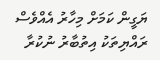ޔަގީން ކަމަށް މިހާރު އެއްވެސް ރައްޔިތަކު އިތުބާރު ނުކުރާ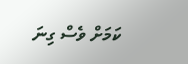ކަމަށް ވެސް ގިނަ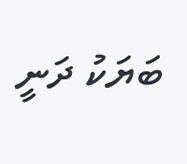ބަޔަކު ދަނީ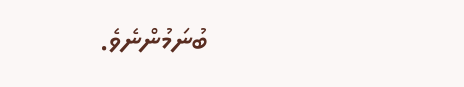ބުނަމުންނެވެ.